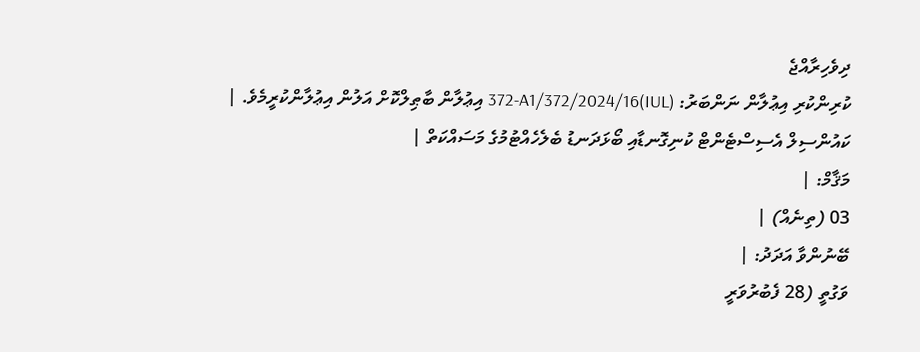ދިވެހިރާއްޖެ
ކުރިންކުރި އިޢުލާން ނަންބަރު: (IUL)372-A1/372/2024/16 އިޢުލާން ބާޠިލްކޮށް އަލުން އިޢުލާންކުރީމެވެ. |
ކައުންސިލް އެސިސްޓެންޓް ކުނިގޮނޑާއި ބޯޅަދަނޑު ބެލެހެއްޓުމުގެ މަސައްކަތް |
މަޤާމް: |
03 (ތިނެއް) |
ބޭނުންވާ އަދަދު: |
ވަގުތީ (28 ފެބުރުވަރީ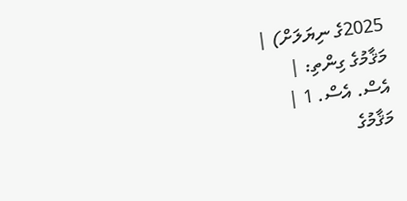2025ގެ ނިޔަލަށް) |
މަޤާމުގެ ގިންތި: |
އެސް. އެސް. 1 |
މަޤާމުގެ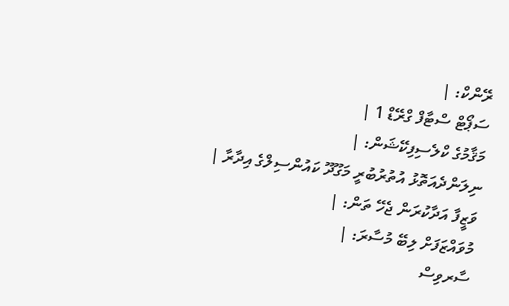ރޭންކް: |
ސަޕޯޓް ސްޓާފް ގްރޭޑް 1 |
މަޤާމުގެ ކްލެސިފިކޭޝަން: |
ނިލަންދެއަތޮޅު އުތުރުބުރީ މަގޫދޫ ކައުންސިލްގެ އިދާރާ |
ވަޒީފާ އަދާކުރަން ޖެހޭ ތަން: |
މުވައްޒަފަށް ލިބޭ މުސާރަ: |
ސާރވިސް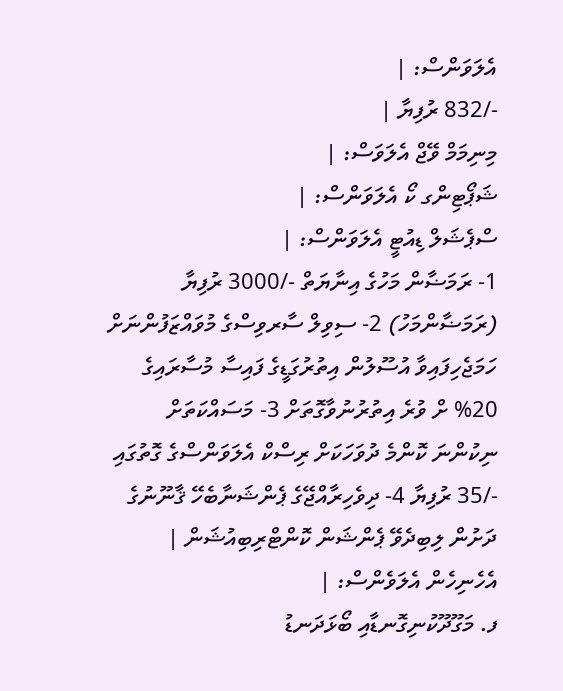އެލަވަންސް: |
-/832 ރުފިޔާ |
މިނިމަމް ވޭޖް އެލަވަސް: |
ޝަޕޯޓިންގ ކޯ އެލަވަންސް: |
ސްޕެޝަލް ޑިއުޓީ އެލަވަންސް: |
1- ރަމަޟާން މަހުގެ އިނާޔަތް -/3000 ރުފިޔާ (ރަމަޟާންމަހު) 2- ސިވިލް ސާރވިސްގެ މުވައްޒަފުންނަށް ހަމަޖެހިފައިވާ އުސޫލުން އިތުރުގަޑީގެ ފައިސާ މުސާރައިގެ 20% ށް ވުރެ އިތުރުނުވާގޮތަށް 3- މަސައްކަތަށް ނިކުންނަ ކޮންމެ ދުވަހަކަށް ރިސްކް އެލަވަންސްގެ ގޮތުގައި -/35 ރުފިޔާ 4- ދިވެހިރާއްޖޭގެ ޕެންޝަނާބެހޭ ޤާނޫނުގެ ދަށުން ލިބިދެވޭ ޕެންޝަން ކޮންޓްރިބިއުޝަން |
އެހެނިހެން އެލަވެންސް: |
ފ. މަގޫދޫކުނިގޮނޑާއި ބޯޅަދަނޑު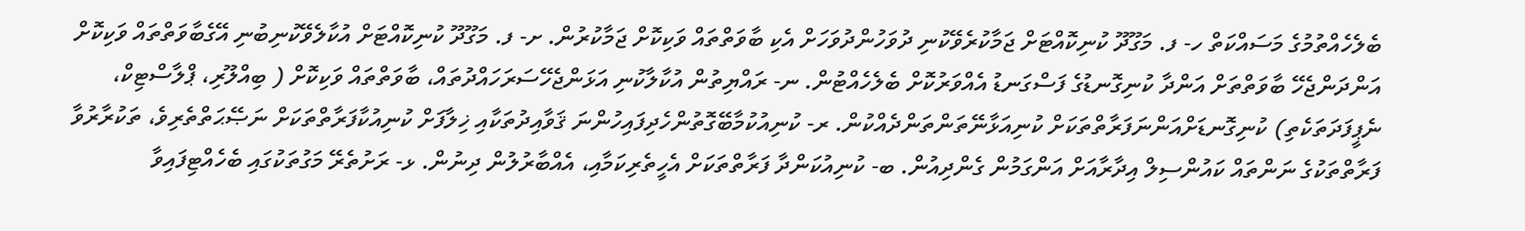ބެލެހެއްތުމުގެ މަސައްކަތް ހ- ފ. މަގޫދޫ ކުނިކޮއްޓަށް ޖަމާކުރެވޭކުނި ދުވަހުންދުވަހަށް އެކި ބާވަތްތައް ވަކިކޮށް ޖަމާކުރުން. ށ- ފ. މަގޫދޫ ކުނިކޮއްޓަށް އުކާލެވޭކުނިބުނި އޭގެބާވަތްތައް ވަކިކޮށް އަންދަންޖެހޭ ބާވަތްތަށް އަންދާ ކުނިގޮނޑުގެ ފަސްގަނޑު އެއްވަރުކޮށް ބެލެހެއްޓުން. ނ- ރައްޔިތުން އުކާލާކުނި އަޅަންޖެހޭސަރަހައްދުތައް، ބާވަތްތައް ވަކިކޮށް ( ބިއްލޫރި، ޕްލާސްޓިކް، ނެޕީފަދަތަކެތި) ކުނިގޮނޑަށްއަންނަފަރާތްތަކަށް ކުނިއަޅާނޭތަންތަންދެއްކުން. ރ- ކުނިއުކުމާބޭގޮތުންހެދިފައިހުންނަ ޤަވާއިދުތަކާއި ޚިލާފަށް ކުނިއުކާފަރާތްތަކަށް ނަޞޭޙަތްތެރިވެ، ތަކުރާރުވާ ފަރާތްތަކުގެ ނަންތައް ކައުންސިލް އިދާރާއަށް އަންގަމުން ގެންދިއުން. ބ- ކުނިއުކަންދާ ފަރާތްތަކަށް އެހީތެރިކަމާއި، އެއްބާރުލުން ދިނުން. ޅ- ރަށުތެރޭ މަގުތަކުގައި ބެހެއްޓިފައިވާ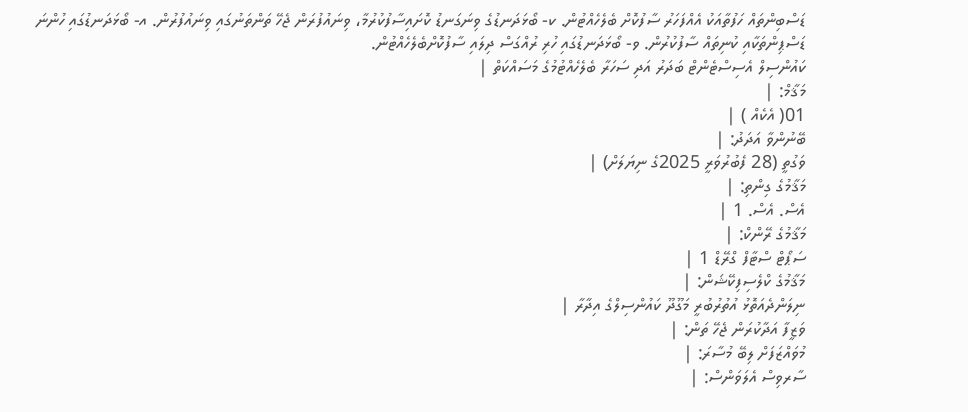ޑަސްބިންތައް ހަފުތާއަކު އެއްފަހަރު ސާފުކޮށް ބެލެހެއްޓުން. ކ- ބޯޅަދަނޑުގެ ވިނަގަނޑު ކޮށައިސާފުކުރުމާ، ވިނައުފުރަން ޖެހޭ ތަންތަނުގައި ވިނައުފުރުން. އ- ބޯޅަދަނޑުގައި ހުންނަ ޑަސްޕިންތަކާއި ކުނިތައް ސާފުކުރުން. ވ- ބޯޅަދަނޑުގައި ހުރި ރުއްގަސް ދިލައި ސާފުކޮށްބެލެހެއްޓުން.
ކައުންސިލް އެސިސްޓެންޓް ބަދަރު އަދި ސަހަރާ ބެލެހެއްޓުމުގެ މަސައްކަތް |
މަޤާމް: |
01( އެކެއް ) |
ބޭނުންވާ އަދަދު: |
ވަގުތީ (28 ފެބުރުވަރީ 2025ގެ ނިޔަލަށް) |
މަޤާމުގެ ގިންތި: |
އެސް. އެސް. 1 |
މަޤާމުގެ ރޭންކް: |
ސަޕޯޓް ސްޓާފް ގްރޭޑް 1 |
މަޤާމުގެ ކްލެސިފިކޭޝަން: |
ނިލަންދެއަތޮޅު އުތުރުބުރީ މަގޫދޫ ކައުންސިލްގެ އިދާރާ |
ވަޒީފާ އަދާކުރަން ޖެހޭ ތަން: |
މުވައްޒަފަށް ލިބޭ މުސާރަ: |
ސާރވިސް އެލަވަންސް: |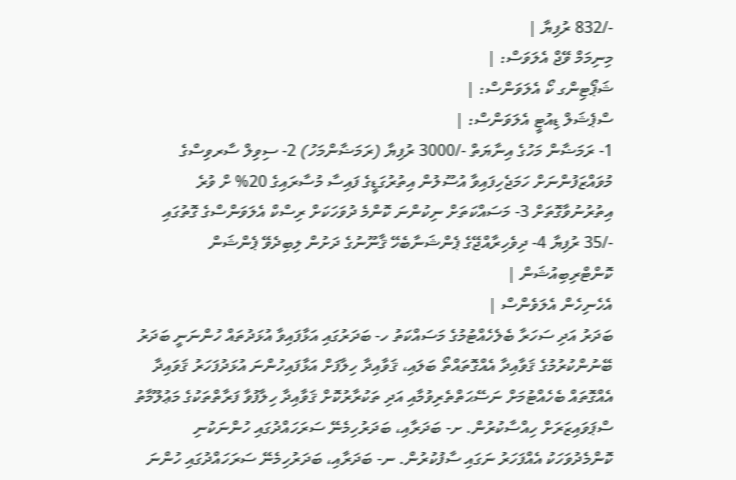-/832 ރުފިޔާ |
މިނިމަމް ވޭޖް އެލަވަސް: |
ޝަޕޯޓިންގ ކޯ އެލަވަންސް: |
ސްޕެޝަލް ޑިއުޓީ އެލަވަންސް: |
1- ރަމަޟާން މަހުގެ އިނާޔަތް -/3000 ރުފިޔާ (ރަމަޟާންމަހު) 2- ސިވިލް ސާރވިސްގެ މުވައްޒަފުންނަށް ހަމަޖެހިފައިވާ އުސޫލުން އިތުރުގަޑީގެ ފައިސާ މުސާރައިގެ 20% ށް ވުރެ އިތުރުނުވާގޮތަށް 3- މަސައްކަތަށް ނިކުންނަ ކޮންމެ ދުވަހަކަށް ރިސްކް އެލަވަންސްގެ ގޮތުގައި -/35 ރުފިޔާ 4- ދިވެހިރާއްޖޭގެ ޕެންޝަނާބެހޭ ޤާނޫނުގެ ދަށުން ލިބިދެވޭ ޕެންޝަން ކޮންޓްރިބިއުޝަން |
އެހެނިހެން އެލަވެންސް |
ބަދަރު އަދި ސަހަރާ ބެލެހެއްޓުމުގެ މަސައްކަތު ހ- ބަދަރުގައި އަޅާފައިވާ އުޅަދުތައް ހުންނަނީ ބަދަރު ބޭނުންކުރުމުގެ ޤަވާއިދާ އެއްގޮތައްތޯ ބަލައި، ޤަވާއިދާ ހިލާފަށް އަޅާފައިހުންނަ އުޅަދުފަހަރު ޤަވައިދާ އެއްގޮތައް ބެހެއްޓުމަށް ނަސޭޙަތްތެރިވުމާއި އަދި ތަކުރާރުކޮށް ޤަވާއިދާ ހިލާފުވާ ފަރާތްތަކުގެ މަޢުލޫމާތު ސްޕަވައިޒަރަށް ހިއްސާކުރުން. ށ- ބަދަރާއި، ބަދަރުހިމެނޭ ސަރަހައްދުގައި ހުންނަކުނި ކޮންމެދުވަހަކު އެއްފަހަރު ނަގައި ސާފުކުރުން. ނ- ބަދަރާއި، ބަދަރުހިމެނޭ ސަރަހައްދުގައި ހުންނަ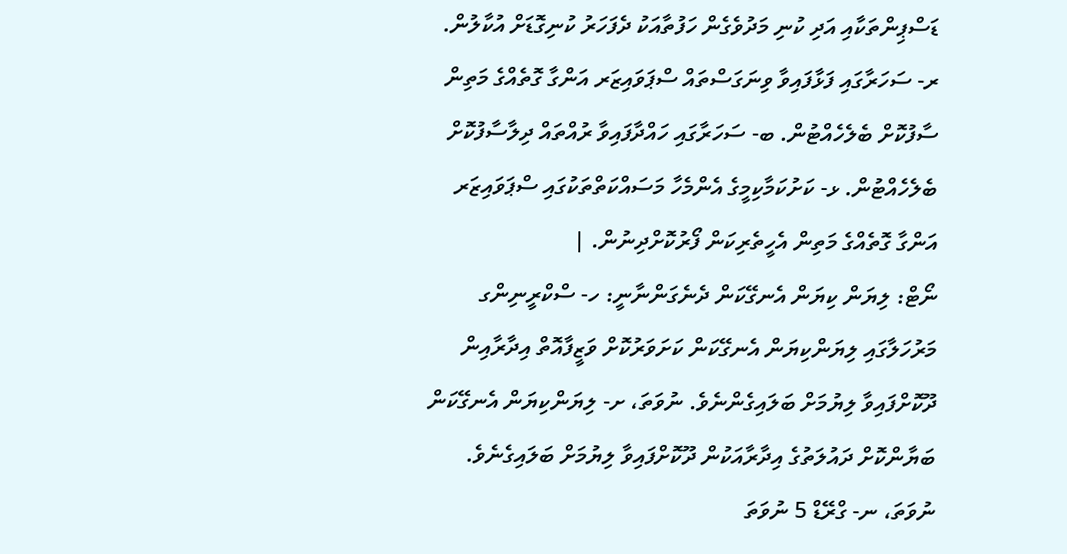ޑަސްޕިންތަކާއި އަދި ކުނި މަދުވެގެން ހަފުތާއަކު ދެފަހަރު ކުނިގޮޑަށް އުކާލުން. ރ- ސަހަރާގައި ފަޅާފައިވާ ވިނަގަސްތައް ސްޕަވައިޒަރ އަންގާ ގޮތެއްގެ މަތިން ސާފުކޮށް ބެލެހެއްޓުން. ބ- ސަހަރާގައި ހައްދާފައިވާ ރުއްތައް ދިލާސާފުކޮށް ބެލެހެއްޓުން. ޅ- ކަށުކަމާކިމީގެ އެންމެހާ މަސައްކަތްތަކުގައި ސްޕަވައިޒަރ އަންގާ ގޮތެއްގެ މަތިން އެހީތެރިކަން ފޯރުކޮށްދިނުން. |
ނޯޓް: ލިޔަން ކިޔަން އެނގޭކަން ދެނެގަންނާނީ: ހ- ސްކްރީނިންގ މަރުހަލާގައި ލިޔަންކިޔަން އެނގޭކަން ކަށަވަރުކޮށް ވަޒީފާއޮތް އިދާރާއިން ދޫކޮށްފައިވާ ލިޔުމަށް ބަލައިގެންނެވެ. ނުވަތަ، ށ- ލިޔަންކިޔަން އެނގޭކަން ބަޔާންކޮށް ދައުލަތުގެ އިދާރާއަކުން ދޫކޮށްފައިވާ ލިޔުމަށް ބަލައިގެނެވެ. ނުވަތަ، ނ- ގްރޭޑް 5 ނުވަތަ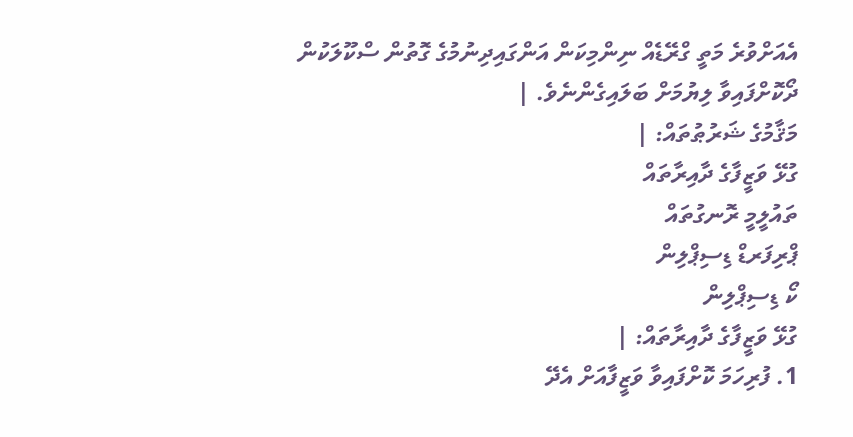އެއަށްވުރެ މަތީ ގްރޭޑެއް ނިންމިކަން އަންގައިދިނުމުގެ ގޮތުން ސްކޫލަކުން ދޯކޮށްފައިވާ ލިޔުމަށް ބަލައިގެންނެވެ. |
މަޤާމުގެ ޝަރުޠުތައް: |
ގުޅޭ ވަޒީފާގެ ދާއިރާތައް
ތައުލީމީ ރޮނގުތައް
ޕްރިފަރޑް ޑިސިޕްލިން
ކޯ ޑިސިޕްލިން
ގުޅޭ ވަޒީފާގެ ދާއިރާތައް: |
1. ފުރިހަމަ ކޮށްފައިވާ ވަޒީފާއަށް އެދޭ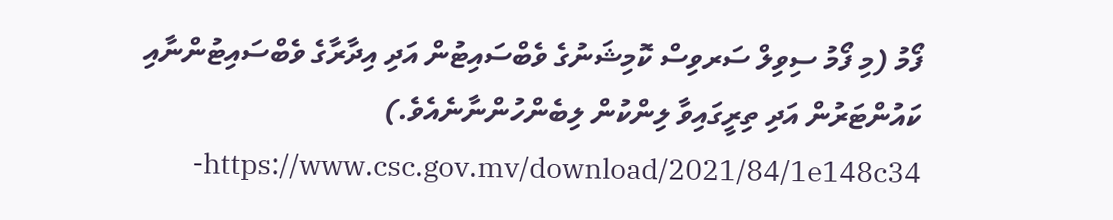ފޯމު (މި ފޯމު ސިވިލް ސަރވިސް ކޮމިޝަނުގެ ވެބްސައިޓުން އަދި އިދާރާގެ ވެބްސައިޓުންނާއި ކައުންޓަރުން އަދި ތިރީގައިވާ ލިންކުން ލިބެންހުންނާނެއެވެ.) https://www.csc.gov.mv/download/2021/84/1e148c34-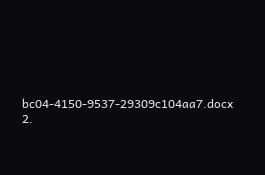bc04-4150-9537-29309c104aa7.docx 2.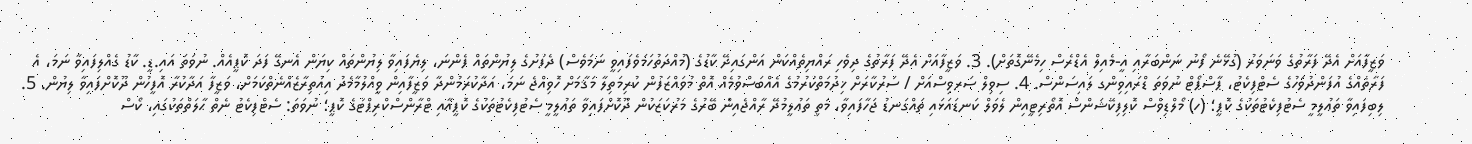ވަޒީފާއަށް އެދޭ ފަރާތުގެ ވަނަވަރު (ގުޅޭނެ ފޯނު ނަންބަރާއި އީ-މެއިލް އެޑްރެސް ހިމެނޭގޮތަށް). 3. ވަޒީފާއަށް އެދޭ ފަރާތުގެ ދިވެހި ރައްޔިތެއްކަން އަންގައިދޭ ކާޑުގެ (މުއްދަތުހަމަވެފައިވީ ނަމަވެސް) ދެފުށުގެ ލިޔުންތައް ފެންނަ، ލިޔެފައިވާ ލިޔުންތައް ކިޔަން އެނގޭ ފަދަ ކޮޕީއެއް. ނުވަތަ އައި.ޑީ. ކާޑު ގެއްލިފައިވާ ނަމަ، އެ ފަރާތެއްގެ އުފަންދުވަހުގެ ސެޓްފިކެޓު، ޕާސްޕޯޓް ނުވަތަ ޑްރައިވިންގ ލައިސަންސް. 4. ސިވިލް ސަރވިސްއަށް / ސަރުކާރަށް ޚިދުމަތްކުރުމުގެ އެއްބަސްވުމެއް އޮތް މުވައްޒަފުން ކުރިމަތިލާ މަޤާމަށް ހޮވިއްޖެ ނަމަ، އަދާކުރަމުންދާ ވަޒީފާއިން ވީއްލުމާމެދު އިއުތިރާޒެއްނެތްކަމަށް، ވަޒީފާ އަދާކުރާ އޮފީހުން ދޫކޮށްފައިވާ ލިޔުން. 5. ލިބިފައިވާ ތަޢުލީމީ ސެޓުފިކެޓުތަކުގެ ކޮޕީ؛ (ހ) މޯލްޑިވްސް ކޮލިފިކޭޝަންސް އޮތޯރިޓީއިން ލެވަލް ކަނޑައަޅައި ތައްގަނޑު ޖަހާފައިވާ، މަތީ ތަޢުލީމުދޭ ރާއްޖެއިން ބޭރުގެ މަރުކަޒަކުން ދޫކޮށްފައިވާ ތަޢުލީމީ ސެޓުފިކެޓުތަކުގެ ކޮޕީއާއި ޓްރާންސްކްރިޕްޓުގެ ކޮޕީ؛ ނުވަތަ: ސެޓްފިކެޓު ނެތް ޙާލަތްތަކުގައި، ކޯސް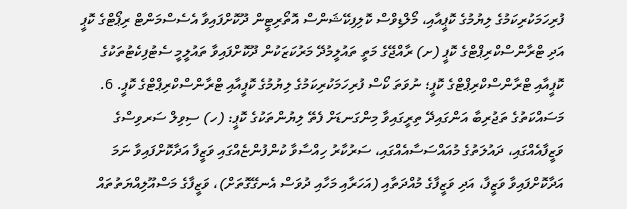ފުރިހަމަކުރިކަމުގެ ލިޔުމުގެ ކޮޕީއާއި، މޯލްޑިވްސް ކޮލިފިކޭޝަންސް އޮތޯރިޓީން ދޫކޮށްފައިވާ އެސެސްމަންޓް ރިޕޯޓްގެ ކޮޕީ އަދި ޓްރާންސްކްރިޕްޓްގެ ކޮޕީ (ށ) ރާއްޖޭގެ މަތީ ތައުލީމުދޭ މަރުކަޒަކުން ދޫކޮށްފައިވާ ތައުލީމީ ސެޓުފިކެޓުތަކުގެ ކޮޕީއާއި ޓްރާންސްކްރިޕްޓްގެ ކޮޕީ؛ ނުވަތަ ކޯސް ފުރިހަމަކުރިކަމުގެ ލިޔުމުގެ ކޮޕީއާއި ޓްރާންސްކްރިޕްޓްގެ ކޮޕީ. 6. މަސައްކަތުގެ ތަޖުރިބާ އަންގައިދޭ ތިރީގައިވާ މިންގަނޑަށް ފެތޭ ލިޔުންތަކުގެ ކޮޕީ: (ހ) ސިވިލް ސަރވިސްގެ ވަޒީފާއެއްގައި، ދައުލަތުގެ މުއައްސަސާއެއްގައި، ސަރުކާރު ހިއްސާވާ ކުންފުންޏެއްގައި ވަޒީފާ އަދާކޮށްފައިވާ ނަމަ އަދާކޮށްފައިވާ ވަޒީފާ، އަދި ވަޒީފާގެ މުއްދަތާއި (އަހަރާއި މަހާއި ދުވަސް އެނގޭގޮތަށް)، ވަޒީފާގެ މަސްއޫލިއްޔަތުތައް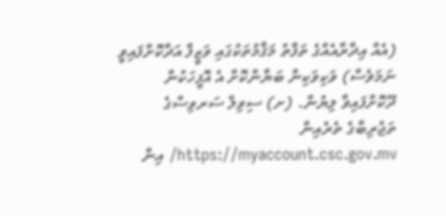(އެއް އިދާރާއެއްގެ ތަފާތު މަޤާމުތަކުގައި ވަޒީފާ އަދާކޮށްފައިވީ ނަމަވެސް) ވަކިވަކިން ބަޔާންކޮށް އެ އޮފީހަކުން ދޫކޮށްފައިވާ ލިޔުން. (ށ) ސިވިލް ސަރވިސްގެ ތަޖުރިބާގެ ތެރެއިން https://myaccount.csc.gov.mv/ އިން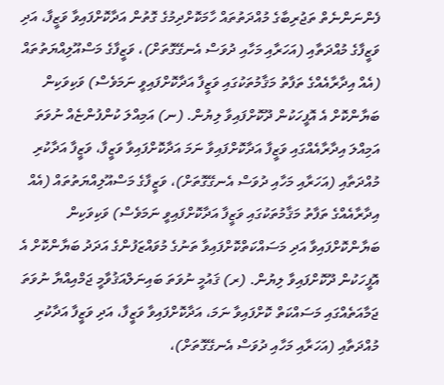ފެންނަންނެތް ތަޖުރިބާގެ މުއްދަތުތައް ހާމަކޮށްދިމުގެ ގޮތުން އަދާކޮށްފައިވާ ވަޒީފާ، އަދި ވަޒީފާގެ މުއްދަތާއި (އަހަރާއި މަހާއި ދުވަސް އެނގޭގޮތަށް)، ވަޒީފާގެ މަސްއޫލިއްޔަތުތައް (އެއް އިދާރާއެއްގެ ތަފާތު މަޤާމުތަކުގައި ވަޒީފާ އަދާކޮށްފައިވީ ނަމަވެސް) ވަކިވަކިން ބަޔާންކޮށް އެ އޮފީހަކުން ދޫކޮށްފައިވާ ލިޔުން. (ނ) އަމިއްލަ ކުންފުންޏެއް ނުވަތަ އަމިއްލަ އިދާރާއެއްގައި ވަޒީފާ އަދާކޮށްފައިވާ ނަމަ އަދާކޮށްފައިވާ ވަޒީފާ، ވަޒީފާ އަދާކުރި މުއްދަތާއި (އަހަރާއި މަހާއި ދުވަސް އެނގޭގޮތަށް)، ވަޒީފާގެ މަސްއޫލިއްޔަތުތައް (އެއް އިދާރާއެއްގެ ތަފާތު މަޤާމުތަކުގައި ވަޒީފާ އަދާކޮށްފައިވީ ނަމަވެސް) ވަކިވަކިން ބަޔާންކޮށްފައިވާ އަދި މަސައްކަތްކޮށްފައިވާ ތަނުގެ މުވައްޒަފުންގެ އަދަދު ބަޔާންކޮށް އެ އޮފީހަކުން ދޫކޮށްފައިވާ ލިޔުން. (ރ) ޤައުމީ ނުވަތަ ބައިނަލްއަޤުވާމީ ޖަމްއިއްޔާ ނުވަތަ ޖަމާއަތެއްގައި މަސައްކަތް ކޮށްފައިވާ ނަމަ، އަދާކޮށްފައިވާ ވަޒީފާ، އަދި ވަޒީފާ އަދާކުރި މުއްދަތާއި (އަހަރާއި މަހާއި ދުވަސް އެނގޭގޮތަށް)،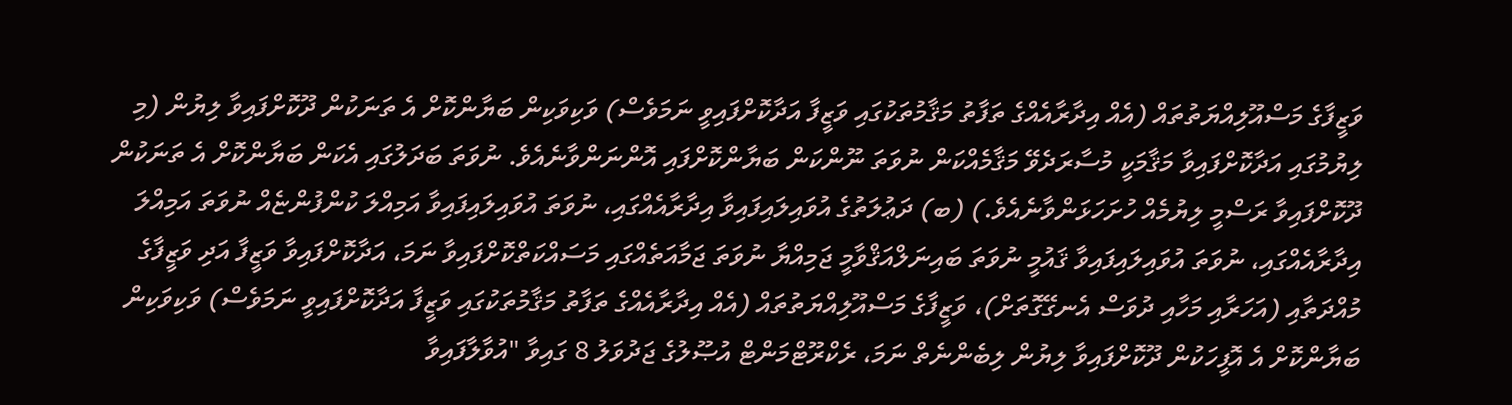ވަޒީފާގެ މަސްއޫލިއްޔަތުތައް (އެއް އިދާރާއެއްގެ ތަފާތު މަޤާމުތަކުގައި ވަޒީފާ އަދާކޮށްފައިވީ ނަމަވެސް) ވަކިވަކިން ބަޔާންކޮށް އެ ތަނަކުން ދޫކޮށްފައިވާ ލިޔުން (މި ލިޔުމުގައި އަދާކޮށްފައިވާ މަޤާމަކީ މުސާރަދެވޭ މަޤާމެއްކަން ނުވަތަ ނޫންކަން ބަޔާންކޮށްފައި އޮންނަންވާނެއެވެ. ނުވަތަ ބަދަލުގައި އެކަން ބަޔާންކޮށް އެ ތަނަކުން ދޫކޮށްފައިވާ ރަސްމީ ލިޔުމެއް ހުށަހަޅަންވާނެއެވެ.) (ބ) ދަޢުލަތުގެ އުވައިލައިފައިވާ އިދާރާއެއްގައި، ނުވަތަ އުވައިލައިފައިވާ އަމިއްލަ ކުންފުންޏެއް ނުވަތަ އަމިއްލަ އިދާރާއެއްގައި، ނުވަތަ އުވައިލައިފައިވާ ޤައުމީ ނުވަތަ ބައިނަލްއަޤްވާމީ ޖަމިއްޔާ ނުވަތަ ޖަމާއަތެއްގައި މަސައްކަތްކޮށްފައިވާ ނަމަ، އަދާކޮށްފައިވާ ވަޒީފާ އަދި ވަޒީފާގެ މުއްދަތާއި (އަހަރާއި މަހާއި ދުވަސް އެނގޭގޮތަށް)، ވަޒީފާގެ މަސްއޫލިއްޔަތުތައް (އެއް އިދާރާއެއްގެ ތަފާތު މަޤާމުތަކުގައި ވަޒީފާ އަދާކޮށްފައިވީ ނަމަވެސް) ވަކިވަކިން ބަޔާންކޮށް އެ އޮފީހަކުން ދޫކޮށްފައިވާ ލިޔުން ލިބެންނެތް ނަމަ، ރެކްރޫޓްމަންޓް އުޞޫލުގެ ޖަދުވަލު 8 ގައިވާ "އުވާލާފައިވާ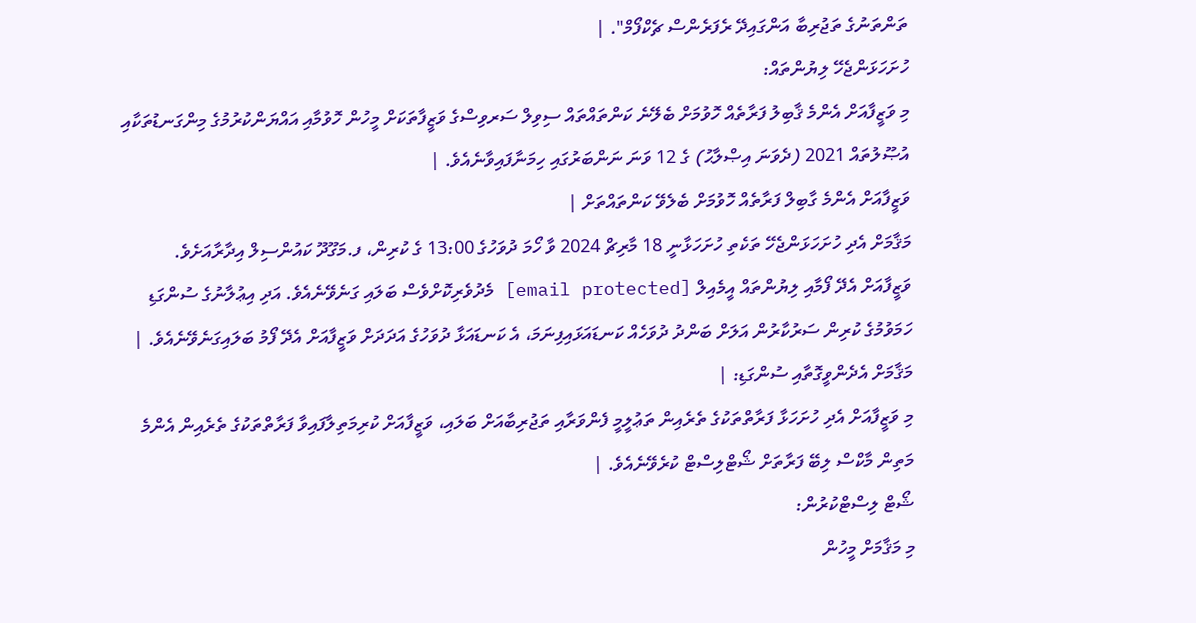ތަންތަނުގެ ތަޖުރިބާ އަންގައިދޭ ރެފަރެންސް ޗެކްފޯމް". |
ހުށަހަޅަންޖެހޭ ލިޔުންތައް:
މި ވަޒީފާއަށް އެންމެ ޤާބިލު ފަރާތެއް ހޮވުމަށް ބެލޭނެ ކަންތައްތައް ސިވިލް ސަރވިސްގެ ވަޒީފާތަކަށް މީހުން ހޮވުމާއި އައްޔަންކުރުމުގެ މިންގަނޑުތަކާއި އުޞޫލުތައް 2021 (ދެވަނަ އިޞްލާޙު) ގެ 12 ވަނަ ނަންބަރުގައި ހިމަނާފައިވާނެއެވެ. |
ވަޒީފާއަށް އެންމެ ގާބިލް ފަރާތެއް ހޮވުމަށް ބެލެވޭ ކަންތައްތަށް |
މަޤާމަށް އެދި ހުށަހަޅަންޖެހޭ ތަކެތި ހުށަހަޅާނީ 18 މާރިޗް 2024 ވާ ހޯމަ ދުވަހުގެ 13:00 ގެ ކުރިން، ފ.މަގޫދޫ ކައުންސިލް އިދާރާއަށެވެ. ވަޒީފާއަށް އެދޭ ފޯމާއި ލިޔުންތައް އީމެއިލް [email protected] މެދުވެރިކޮށްވެސް ބަލައި ގަނެވޭނެއެވެ. އަދި އިޢުލާނުގެ ސުންގަޑި ހަމަވުމުގެ ކުރިން ސަރުކާރުން އަލަށް ބަންދު ދުވަހެއް ކަނޑައަޅައިފިނަމަ، އެ ކަނޑައަޅާ ދުވަހުގެ އަދަދަށް ވަޒީފާއަށް އެދޭ ފޯމު ބަލައިގަނެވޭނެއެވެ. |
މަޤާމަށް އެދެންވީގޮތާއި ސުންގަޑި: |
މި ވަޒީފާއަށް އެދި ހުށަހަޅާ ފަރާތްތަކުގެ ތެރެއިން ތަޢުލީމީ ފެންވަރާއި ތަޖުރިބާއަށް ބަލައި، ވަޒީފާއަށް ކުރިމަތިލާފައިވާ ފަރާތްތަކުގެ ތެރެއިން އެންމެ މަތިން މާކްސް ލިބޭ ފަރާތަށް ޝޯޓްލިސްޓް ކުރެވޭނެއެވެ. |
ޝޯޓް ލިސްޓްކުރުން:
މި މަޤާމަށް މީހުން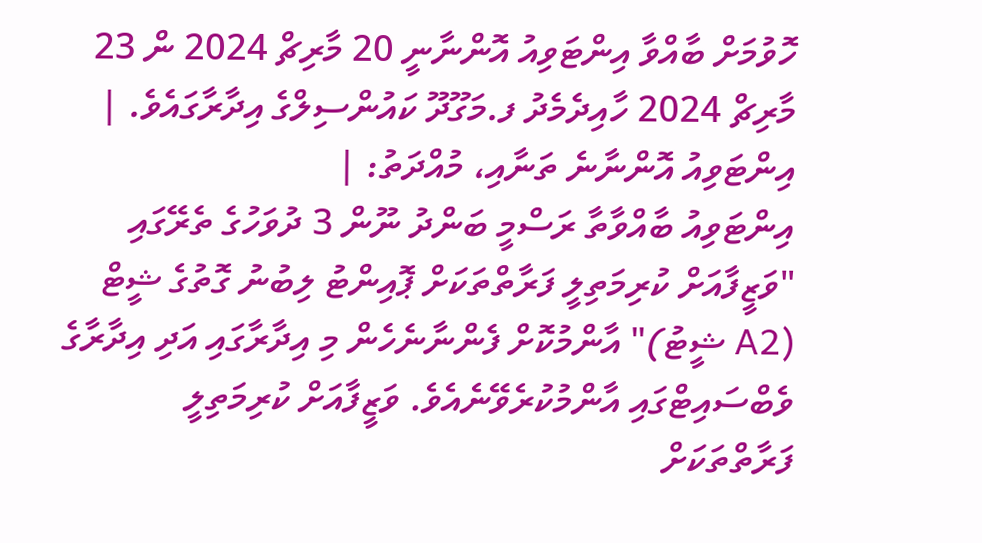ހޮވުމަށް ބާއްވާ އިންޓަވިއު އޮންނާނީ 20 މާރިޗް 2024 ން 23 މާރިޗް 2024 ހާއިދެމެދު ފ.މަގޫދޫ ކައުންސިލްގެ އިދާރާގައެވެ. |
އިންޓަވިއު އޮންނާނެ ތަނާއި، މުއްދަތު: |
އިންޓަވިއު ބާއްވާތާ ރަސްމީ ބަންދު ނޫން 3 ދުވަހުގެ ތެރޭގައި "ވަޒީފާއަށް ކުރިމަތިލީ ފަރާތްތަކަށް ޕޮއިންޓު ލިބުނު ގޮތުގެ ޝީޓް (A2 ޝީޓު)" އާންމުކޮށް ފެންނާނެހެން މި އިދާރާގައި އަދި އިދާރާގެ ވެބްސައިޓްގައި އާންމުކުރެވޭނެއެވެ. ވަޒީފާއަށް ކުރިމަތިލީ ފަރާތްތަކަށް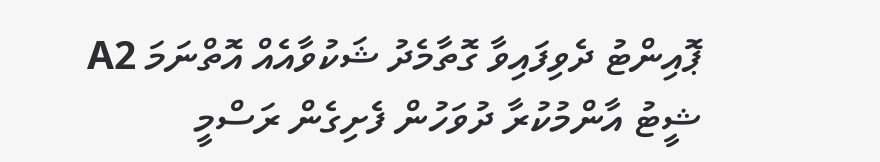ޕޮއިންޓު ދެވިފައިވާ ގޮތާމެދު ޝަކުވާއެއް އޮތްނަމަ A2 ޝީޓު އާންމުކުރާ ދުވަހުން ފެށިގެން ރަސްމީ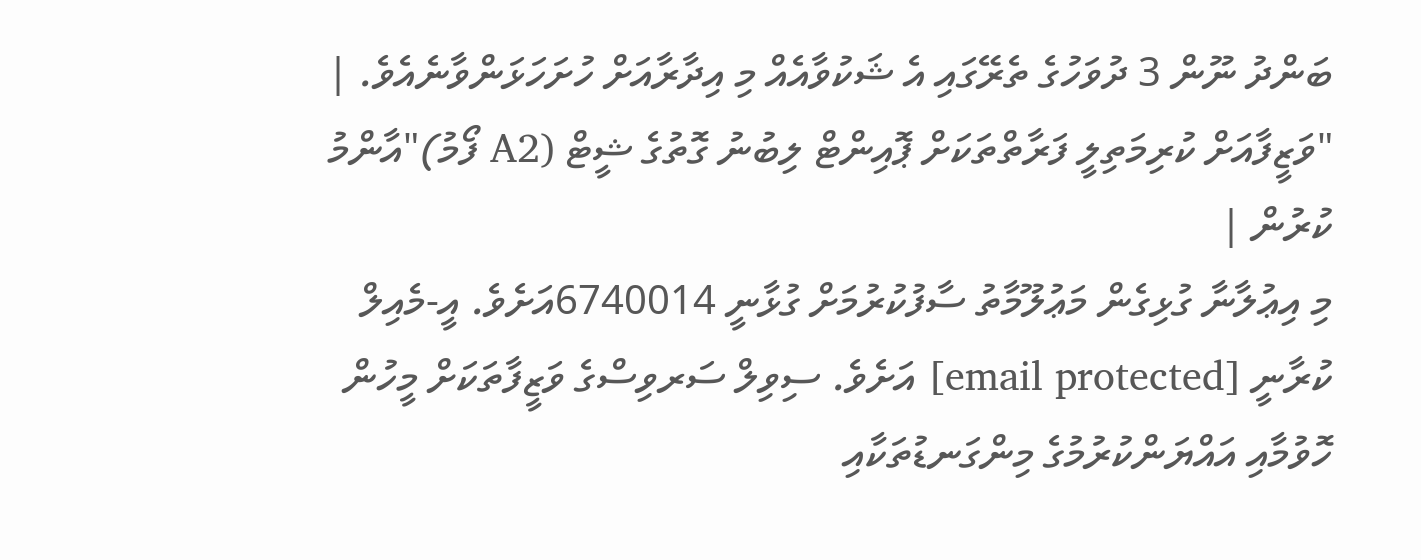ބަންދު ނޫން 3 ދުވަހުގެ ތެރޭގައި އެ ޝަކުވާއެއް މި އިދާރާއަށް ހުށަހަޅަންވާނެއެވެ. |
"ވަޒީފާއަށް ކުރިމަތިލީ ފަރާތްތަކަށް ޕޮއިންޓް ލިބުނު ގޮތުގެ ޝީޓް (A2 ފޯމު)"އާންމު ކުރުން |
މި އިޢުލާނާ ގުޅިގެން މަޢުލޫމާތު ސާފުކުރުމަށް ގުޅާނީ 6740014އަށެވެ. އީ-މެއިލް ކުރާނީ [email protected] އަށެވެ. ސިވިލް ސަރވިސްގެ ވަޒީފާތަކަށް މީހުން ހޮވުމާއި އައްޔަންކުރުމުގެ މިންގަނޑުތަކާއި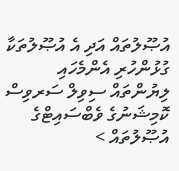އުޞޫލުތައް އަދި އެ އުޞޫލުތަކާ ގުޅުންހުރި އެންމެހައި ލިޔުންތައް ސިވިލް ސަރވިސް ކޮމިޝަނުގެ ވެބްސައިޓްގެ އުޞޫލުތައް >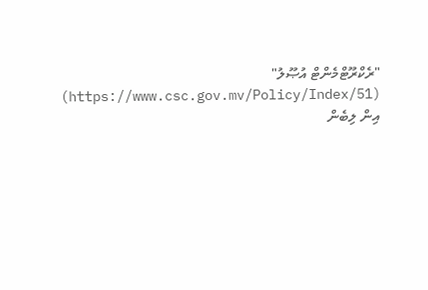"ރެކްރޫޓްމެންޓް އުޞޫލު" (https://www.csc.gov.mv/Policy/Index/51) އިން ލިބެން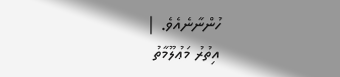ހުންނާނެއެވެ. |
އިތުރު މަޢުލޫމާތު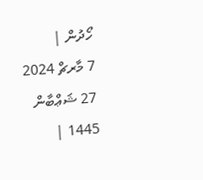ހޯދުން |
7 މާރޗް 2024 27 ޝަޢްބާން 1445 |